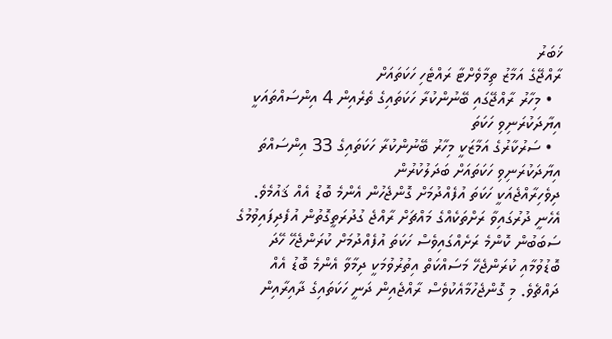ޚަބަރު
ރާއްޖޭގެ އަމާޒު ތިމާވެށްޓާ ރައްޓެހި ހަކަތައަށް
  • މިހާރު ރާއްޖޭގައި ބޭނުންކުރާ ހަކަތައިގެ ތެރެއިން 4 އިންސައްތައަކީ އިޔާދަކުރަނިވި ހަކަތަ
  • ސަރުކާރުގެ އަމާޒަކީ މިހާރު ބޭނުންކުރާ ހަކަތައިގެ 33 އިންސައްތަ އިޔާދަކުރަނިވި ހަކަތައަށް ބަދަލުކުރުން
ދިވެހިރާއްޖެއަކީ ހަކަތަ އުފެއްދުމަށް ގޮންޖެހުން އެންމެ ބޮޑު އެއް ޤައުމެވެ. އެހެނީ ދުރުގައިވާ ރަށްތަކެއްގެ މައްޗަށް ރާއްޖެ ގުދުރަތީގޮތުން އުފެދިފައިވުމުގެ ސަބަބުން ކޮންމެ ރަށެއްގައިވެސް ހަކަތަ އުފެއްދުމަށް ކުރަންޖެހޭ ހޭދަ ބޮޑުވުމާއި ކުރަންޖެހޭ މަސައްކަތް އިތުރުވުމަކީ ދިމާވާ އެންމެ ބޮޑު އެއް ދައްޗެވެ. މި ގޮންޖެހުމާއެކުވެސް ރާއްޖެއިން ދަނީ ހަކަތައިގެ ދާއިރާއިން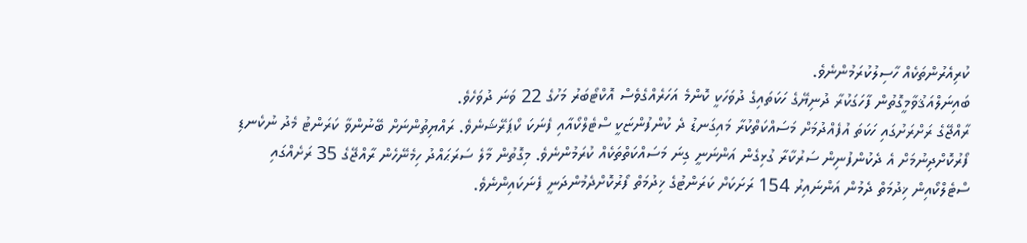ކުރިއެރުންތަކެއް ހާސިލުކުރަމުންނެވެ.
ބައިނަލްއަޤުވާމީގޮތުން ފާހަގަކުރާ ދުނިޔޭގެ ހަކަތައިގެ ދުވަހަކީ ކޮންމެ އަހަރެއްގެވެސް އޮކްޓޯބަރު މަހުގެ 22 ވަނަ ދުވަހެވެ.
ރާއްޖޭގެ ރަށްރަށުގައި ހަކަތަ އުފެއްދުމަށް މަސައްކަތްކުރާ މައިގަނޑު ދެ ކުންފުންޏަކީ ސްޓެލްކޯއާއި ފެނަކަ ކޯޕަރޭޝަނެވެ. ރައްޔިތުންނަށް ބޭނުންވާ ކަރަންޓު މެދު ނުކެނޑި ފޯރުކޮށްދިނުމަށް އެ ދެކުންފުނިން ސަރުކާރާ ގުޅިގެން އަންނަނީ ގިނަ މަސައްކަތްތަކެއް ކުރަމުންނެވެ. މިގޮތުން މާލެ ސަރަޙައްދު ހިމެނޭހެން ރާއްޖޭގެ 35 ރަށެއްގައި ސްޓެލްކޯއިން ޚިދުމަތް ދެމުން އަންނައިރު 154 ރަށަކަށް ކަރަންޓުގެ ޚިދުމަތް ފޯރުކޮށްދެމުންދަނީ ފެނަކައިންނެވެ.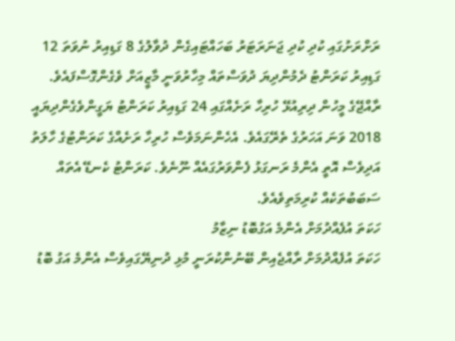ރަށްރަށުގައި ކުދި ކުދި ޖަނަރަޓަރު ބަހައްޓައިގެން ދުވާލުގެ 8 ގަޑިއިރު ނުވަތަ 12 ގަޑިއިރު ކަރަންޓު ދެމުންދިޔަ ދުވަސްތައް މިހާރުވަނީ މާޒީއަށް ވެގެންގޮސްފައެވެ. ރާއްޖޭގެ މީހުން ދިރިއުޅޭ ހުރިހާ ރަށެއްގައި 24 ގަޑިއިރު ކަރަންޓު ޔަގީންވެގެންދިޔައީ 2018 ވަނަ އަހަރުގެ ތެރޭގައެވެ. އެހެންނަމަވެސް ހުރިހާ ރަށެއްގެ ކަރަންޓުގެ ހާލަތު އަދިވެސް އޮތީ އެންމެ ރަނގަޅު ފެންވަރުގައެއް ނޫނެވެ. ކަރަންޓު ކެނޑޭ އެތައް ސަބަބުތަކެއް ކުރިމަތިވެއެވެ.
ހަކަތަ އުފެއްދުމަށް އެންމެ އަގުބޮޑު ނިޒާމު
ހަކަތަ އުފެއްދުމަށް ރާއްޖެއިން ބޭނުންކުރަނީ މުޅި ދުނިޔޭގައިވެސް އެންމެ އަގު ބޮޑު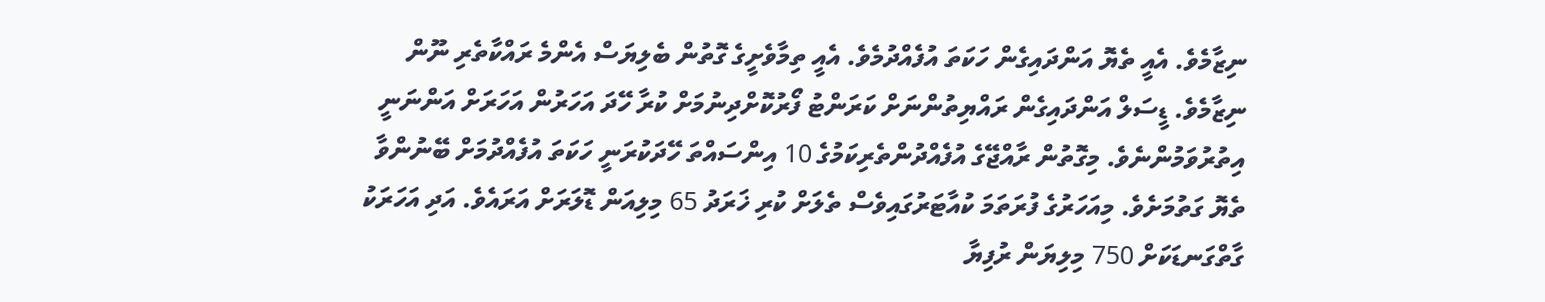ނިޒާމެވެ. އެއީ ތެޔޮ އަންދައިގެން ހަކަތަ އުފެއްދުމެވެ. އެއީ ތިމާވެށީގެ ގޮތުން ބެލިޔަސް އެންމެ ރައްކާތެރި ނޫން ނިޒާމެވެ. ޑީސަލް އަންދައިގެން ރައްޔިތުންނަށް ކަރަންޓު ފޯރުކޮށްދިނުމަށް ކުރާ ހޭދަ އަހަރުން އަހަރަށް އަންނަނީ އިތުރުވަމުންނެވެ. މިގޮތުން ރާއްޖޭގެ އުފެއްދުންތެރިކަމުގެ 10 އިންސައްތަ ހޭދަކުރަނީ ހަކަތަ އުފެއްދުމަށް ބޭނުންވާ ތެޔޮ ގަތުމަށެވެ. މިއަހަރުގެ ފުރަތަމަ ކުއާޓަރުގައިވެސް ތެލަށް ކުރި ޚަރަދު 65 މިލިއަން ޑޮލަރަށް އަރައެވެ. އަދި އަހަރަކު ގާތްގަނޑަކަށް 750 މިލިޔަން ރުފިޔާ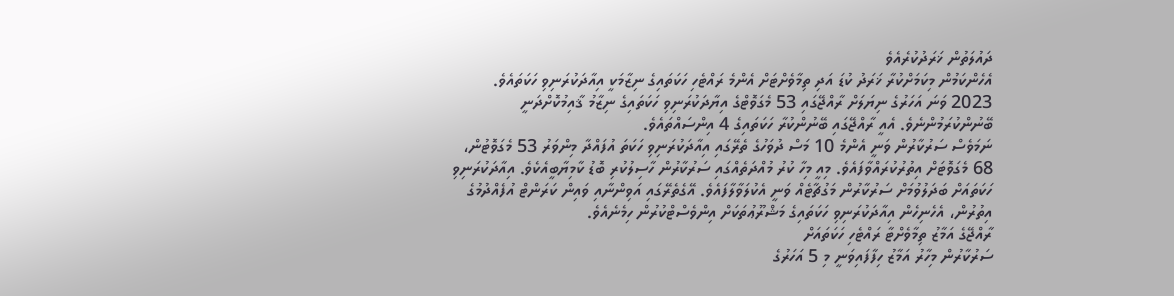ދައުލަތުން ޚަރަދުކުރެއެވެ
އެހެންކަމުން މިކަމަށްކުރާ ޚަރަދު ކުޑަ އަދި ތިމާވެށްޓަށް އެންމެ ރައްޓެހި ހަކަތައިގެ ނިޒާމަކީ އިއާދަކުރަނިވި ހަކަތައެވެ.
2023 ވަނަ އަހަރުގެ ނިޔަލަށް ރާއްޖޭގައި 53 މެގަވޮޓްގެ އިޔާދަކުރަނިވި ހަކަތައިގެ ނިޒާމު ޤާއިމުކޮށްދަނީ ބޭނުންކުރަމުންނެވެ. އެއީ ރާއްޖޭގައި ބޭނުންކުރާ ހަކަތައިގެ 4 އިންސައްތައެވެ.
ނަމަވެސް ސަރުކާރުން ވަނީ އެންމެ 10 މަސް ދުވަހުގެ ތެރޭގައި އިއާދަކުރަނިވި ހަކަތަ އުފައްދާ މިންވަރު 53 މެގަވޮޓުން، 68 މެގަވޮޓަށް އިތުރުކުރައްވާފައެވެ. މިއީ މިހާ ކުރު މުއްދަތެއްގައި ސަރުކާރުން ހާސިލުކުރި ބޮޑު ކާމިޔާބީއެކެވެ. އިއާދަކުރަނިވި ހަކަތައަށް ބަދަލުވުމަށް ސަރުކާރުން މަގުޗާޓެއް ވަނީ އެކުލަވާލާފައެވެ. އޭގެތެރޭގައި އަވިންނާއި ވައިން ކަރަންޓް އުފެއްދުމުގެ އިތުރުން، އެހެނިހެން އިއާދަކުރަނިވި ހަކަތައިގެ މަޝްރޫޢުތަކަށް އިންވެސްޓްކުރުން ހިމެނެއެވެ.
ރާއްޖޭގެ އަމާޒު ތިމާވެށްޓާ ރައްޓެހި ހަކަތައަށް
ސަރުކާރުން މިހާރު އަމާޒު ހިފާފައިވަނީ މި 5 އަހަރުގެ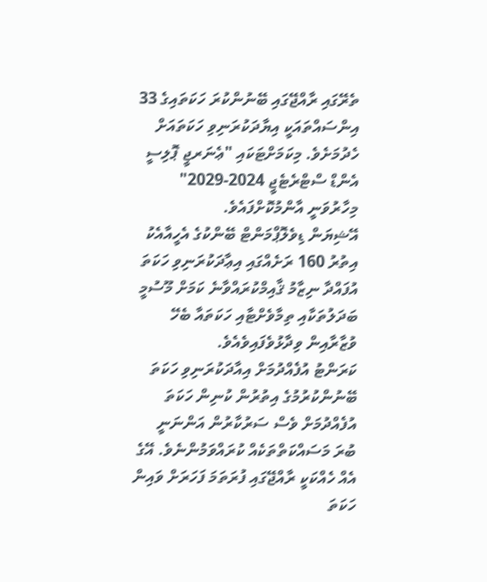ތެރޭގައި ރާއްޖޭގައި ބޭނުންކުރަ ހަކަތައިގެ 33 އިންސައްތައަކީ އިޔާދަކުރަނިވި ހަކަތައަށް ހެދުމަށެވެ. މިކަމަށްޓަކައި "ޢެނަރޖީ ޕޮލިސީ އެންޑް ސްޓްރެޓެޖީ 2024-2029" މިހާރުވަނީ އާންމުކޮށްފައެވެ.
އޭޝިޔަން ޑިވެލޮޕްމަންޓް ބޭންކުގެ އެހީއާއެކު އިތުރު 160 ރަށެއްގައި އިޢާދަކުރަނިވި ހަކަތަ އުފައްދާ ނިޒާމު ޤާއިމްކުރައްވާނެ ކަމަށް މޫސުމީ ބަދަލުތަކާއި ތިމާވެށްޓާއި ހަކަތައާ ބެހޭ ވުޒާރާއިން ވިދާޅުވެފައިވެއެވެ.
ކަރަންޓު އުފެއްދުމަށް އިއާދަކުރަނިވި ހަކަތަ ބޭނުންކުރުމުގެ އިތުރުން ކުނިން ހަކަތަ އުފެއްދުމަށް ވެސް ސަރުކާރުން އަންނަނީ ބުރަ މަސައްކަތްތަކެއް ކުރައްވަމުންނެވެ. އޭގެ އެއް ހެއްކަކީ ރާއްޖޭގައި ފުރަތަމަ ފަހަރަށް ވައިން ހަކަތަ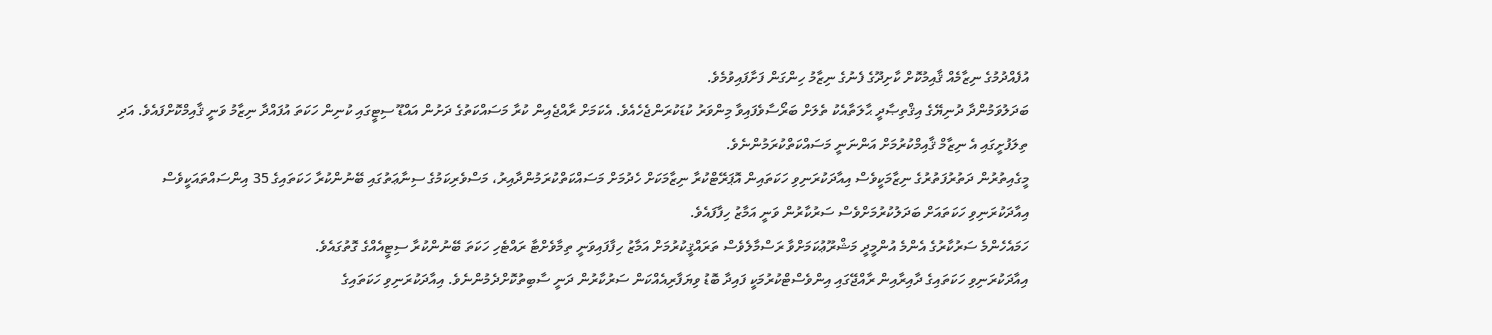އުފެއްދުމުގެ ނިޒާމެއް ޤާއިމުކޮށް ކާށިދޫގެ ފެނުގެ ނިޒާމު ހިންގަން ފަށާފައިވުމެވެ.
ބަދަލުވަމުންދާ ދުނިޔޭގެ އިޤްތިޞާދީ ޙާލަތާއެކު ތެލަށް ބަރޯސާވެފައިވާ މިންވަރު ކުޑަކުރަންޖެހެއެވެ. އެކަމަށް ރާއްޖެއިން ކުރާ މަސައްކަތުގެ ދަށުން އައްޑޫ ސިޓީގައި ކުނިން ހަކަތަ އުފައްދާ ނިޒާމު ވަނީ ޤާއިމްކޮށްފައެވެ. އަދި ތިލަފުށީގައި އެ ނިޒާމް ޤާއިމްކުރުމަށް އަންނަނީ މަސައްކަތްކުރަމުންނެވެ.
މީގެއިތުރުން ދަތުރުފަތުރުގެ ނިޒާމަކީވެސް އިއާދަކުރަނިވި ހަކަތައިން އޮޕަރޭޓްކުރާ ނިޒާމަކަށް ހެދުމަށް މަސައްކަތްކުރަމުންދާއިރު، މަސްވެރިކަމުގެ ސިނާޢަތުގައި ބޭނުންކުރާ ހަކަތައިގެ 35 އިންސައްތައަކީވެސް އިއާދަކުރަނިވި ހަކަތައަށް ބަދަލުކުރުމަށްވެސް ސަރުކާރުން ވަނީ އަމާޒު ހިފާފައެވެ.
ހަމައެހެންމެ ސަރުކާރުގެ އެންމެ އުންމީދީ މަޝްރޫޢުކަމަށްވާ ރަސްމާލެވެސް ތަރައްޤީކުރުމަށް އަމާޒު ހިފާފައިވަނީ ތިމާވެށްޓާ ރައްޓެހި ހަކަތަ ބޭނުންކުރާ ސިޓީއެއްގެ ގޮތުގައެވެ.
އިއާދަކުރަނިވި ހަކަތައިގެ ދާއިރާއިން ރާއްޖޭގައި އިންވެސްޓްކުރުމަކީ ފައިދާ ބޮޑު ވިޔަފާރިއެއްކަން ސަރުކާރުން ދަނީ ސާބިތުކޮށްދެމުންނެވެ. އިއާދަކުރަނިވި ހަކަތައިގެ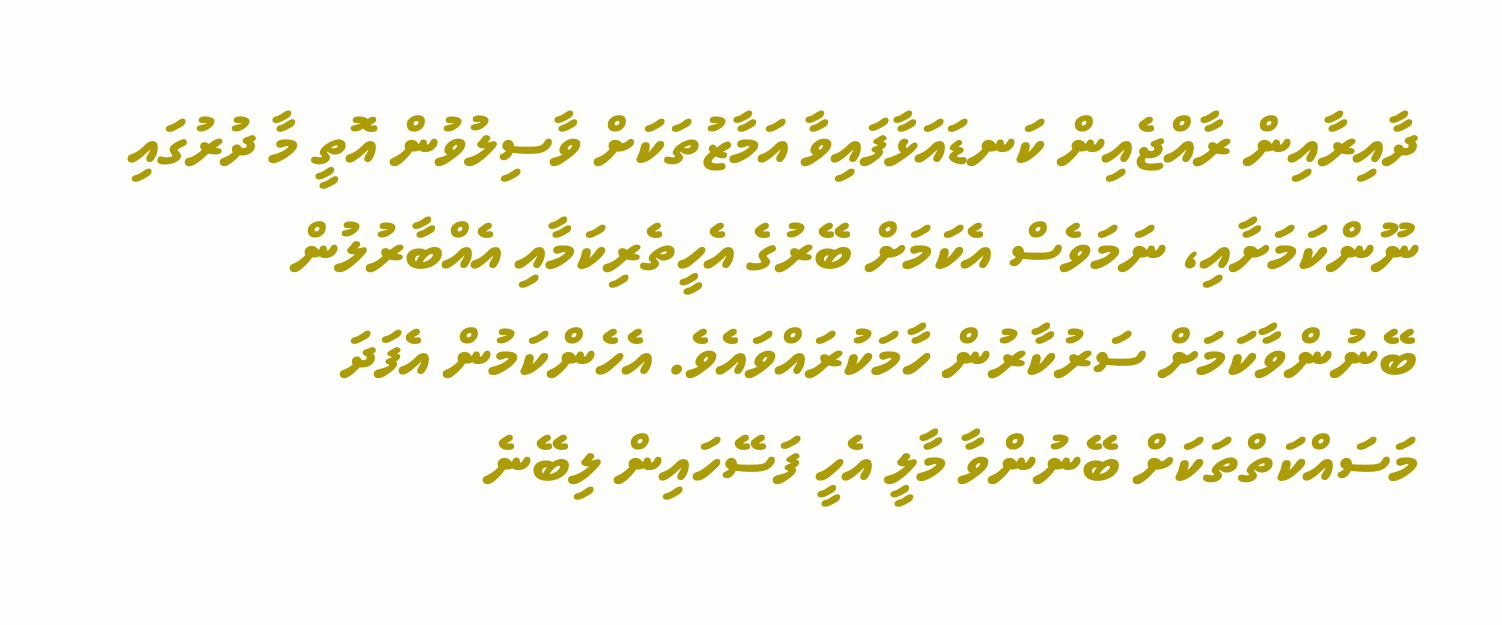ދާއިރާއިން ރާއްޖެއިން ކަނޑައަޅާފައިވާ އަމާޒުތަކަށް ވާސިލުވުން އޮތީ މާ ދުރުގައި ނޫންކަމަށާއި، ނަމަވެސް އެކަމަށް ބޭރުގެ އެހީތެރިކަމާއި އެއްބާރުލުން ބޭނުންވާކަމަށް ސަރުކާރުން ހާމަކުރައްވައެވެ. އެހެންކަމުން އެފަދަ މަސައްކަތްތަކަށް ބޭނުންވާ މާލީ އެހީ ފަސޭހައިން ލިބޭނެ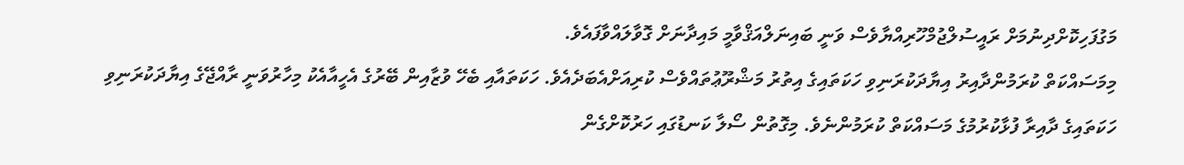މަގުފަހިކޮށްދިނުމަށް ރައީސުލްޖުމްހޫރިއްޔާވެސް ވަނީ ބައިނަލްއަޤްވާމީ މައިދާނަށް ގޮވާލައްވާފައެވެ.
މިމަސައްކަތް ކުރަމުންދާއިރު އިޔާދަކުރަނިވި ހަކަތައިގެ އިތުރު މަޝްރޫޢުތައްވެސް ކުރިއަށްއެބަދެއެވެ. ހަކަތައާއި ބެހޭ ވުޒާއިން ބޭރުގެ އެހީއާއެކު މިހާރުވަނީ ރާއްޖޭގެ އިޔާދަކުރަނިވި ހަކަތައިގެ ދާއިރާ ފުޅާކުރުމުގެ މަސައްކަތް ކުރަމުންނެވެ. މިގޮތުން ސޯލާ ކަނޑުގައި ހަރުކޮށްގެން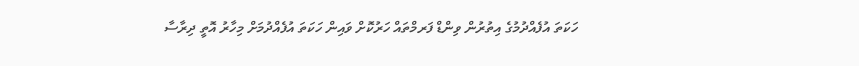ހަކަތަ އުފެއްދުމުގެ އިތުރުން ވިންޑް ފަރމްތައް ހަރުކޮށް ވައިން ހަކަތަ އުފެއްދުމަށް މިހާރު އޮތީ ދިރާސާ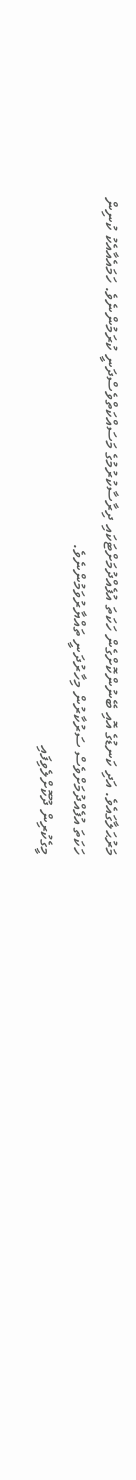މަރުޙަލާގައެވެ. އަދި ކަނޑުގެ އޮއި ބޭނުންކޮށްގެން ހަކަތަ އުފެއްދުމަށްޓަކައި ދިރާސާކުރުމުގެ މަސައްކަތްވެސްދަނީ ކުރަމުންނެވެ. ހަމައެއާއެކު ކުނިން ހަކަތަ އުފެއްދުމަށްވެސް ސަރުކާރުން މިހާރުދަނީ ތައްޔާރުވަމުންނެވެ.
މީގެކުރިން ދޫކޮށްލެވިފައި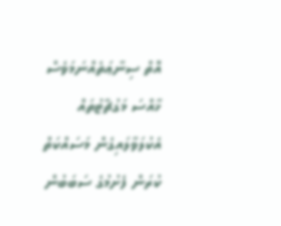އޮތް ސިނާޢަތެއްނަމަވެސް ޚާއްސަ މަގުޗާޓުތައް އެކުލަވާލައިގެން މަސައްކަތް ކުރަން ފެށުމުގެ ސަބަބުން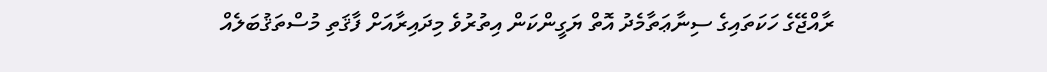ރާއްޖޭގެ ހަކަތައިގެ ސިނާޢަތާމެދު އޮތް ޔަގީންކަން އިތުރުވެ މިދައިރާއަށް ފާޤަތި މުސްތަޤުބަލެއް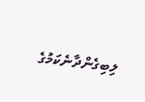ލިބިގެންދާނެކަމުގެ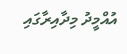އުއްމީދު މިދާއިރާގައި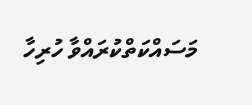މަސައްކަތްކުރައްވާ ހުރިހާ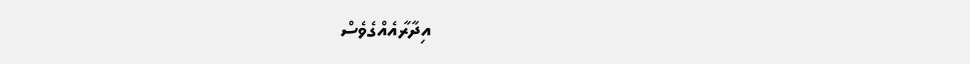އިދާރާއެއްގެވެސް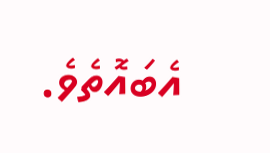އެބައޮތެވެ.